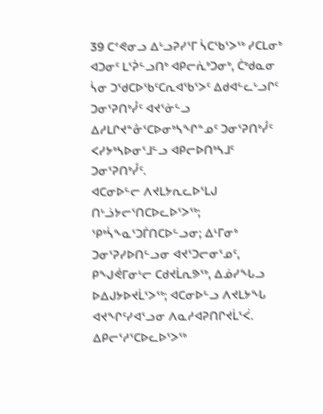39 ᑕᕝᕙᓂᓗ ᐃᒡᓗᕈᓯᕐᒥ ᓵᑕᖃᕐᐳᖅ ᓯᑕᒪᓂᒃ ᐊᑐᓂᑦ ᒪᕐᕉᓪᓗᑎᒃ ᐊᑭᓕᕇᒃᑐᓂᒃ, ᑖᒃᑯᓇᓂ ᓵᓂ ᑐᖁᑕᐅᖃᑦᑕᕆᐊᖃᕐᐳᑦ ᐃᑯᐊᓪᓚᒡᓗᒋᑦ ᑐᓂᕐᕈᑎᒃᓮᑦ ᐊᔪᕐᓃᓪᓗ ᐃᓱᒪᒋᔪᓐᓁᕐᑕᐅᓂᒃᓴᖏᓐᓄᑦ ᑐᓂᕐᕈᑎᒃᓮᑦ ᐸᓯᔭᒃᓴᐅᓂᕐᒧᓪᓗ ᐊᑭᓕᐅᑎᒃᓴᒧᑦ ᑐᓂᕐᕈᑎᒃᓮᑦ.
ᐊᑕᓂᐅᓪᓕ ᐱᔪᒪᔭᕆᓚᐅᕐᒪᒍ ᑎᒡᓘᔭᓕᕐᑎᑕᐅᓚᐅᕐᐳᖅ; ᕿᒃᓵᖕᓇᕐᑐᒦᑎᑕᐅᓪᓗᓂ; ᐃᒻᒥᓂᒃ ᑐᓂᕐᕈᓯᐅᑎᓪᓗᓂ ᐊᔪᕐᑐᓕᓂᕐᓄᑦ, ᑭᖑᕚᒥᓂᒡᓕ ᑕᑯᔪᒫᕆᕗᖅ, ᐃᓅᓯᖓᓗ ᐅᐃᒍᔭᐅᔪᒫᕐᐳᖅ; ᐊᑕᓂᐅᓪᓗ ᐱᔪᒪᔭᖓ ᐊᔪᖏᑦᓯᐊᕐᓗᓂ ᐱᓇᓱᐊᕈᑎᒋᔪᒫᕐᐹ.
ᐃᑭᓕᕐᓱᕐᑕᐅᓚᐅᕐᐳᖅ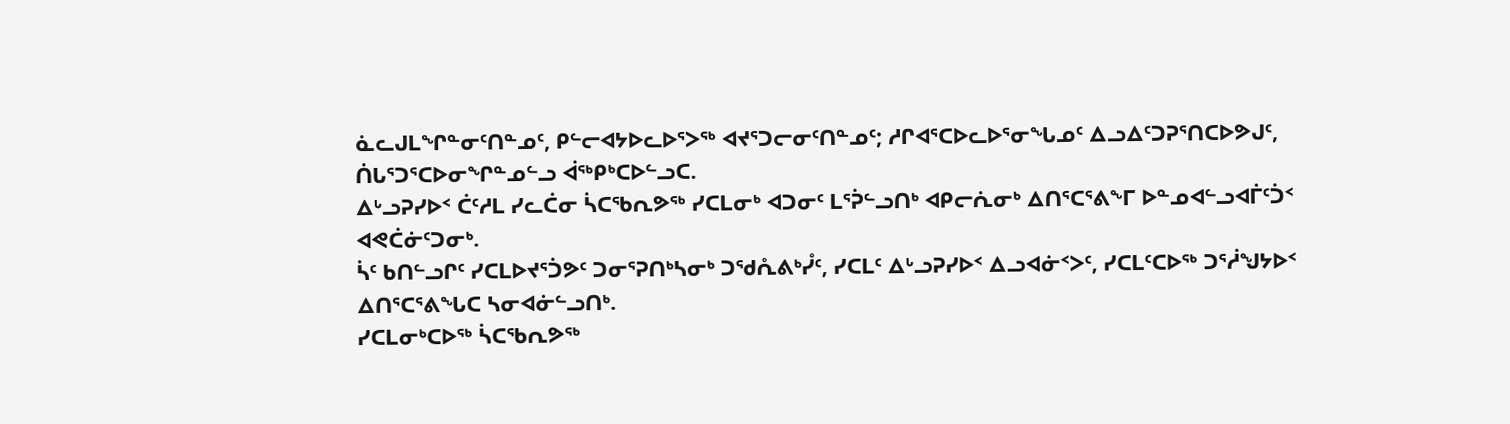ᓈᓚᒍᒪᖏᓐᓂᑦᑎᓐᓄᑦ, ᑭᓪᓕᐊᔭᐅᓚᐅᕐᐳᖅ ᐊᔪᕐᑐᓕᓂᑦᑎᓐᓄᑦ; ᓱᒋᐊᕐᑕᐅᓚᐅᕐᓂᖓᓄᑦ ᐃᓗᐃᑦᑐᕈᕐᑎᑕᐅᕗᒍᑦ, ᑏᒐᕐᑐᕐᑕᐅᓂᖏᓐᓄᓪᓗ ᐋᖅᑭᒃᑕᐅᓪᓗᑕ.
ᐃᒡᓗᕈᓯᐅᑉ ᑖᑦᓱᒪ ᓯᓚᑖᓂ ᓵᑕᖃᕆᕗᖅ ᓯᑕᒪᓂᒃ ᐊᑐᓂᑦ ᒪᕐᕉᓪᓗᑎᒃ ᐊᑭᓕᕇᓂᒃ ᐃᑎᕐᑕᕐᕕᖕᒥ ᐅᓐᓄᐊᓪᓗᐊᒦᑦᑑᑉ ᐊᕙᑖᓃᑦᑐᓂᒃ.
ᓵᑦ ᑲᑎᓪᓗᒋᑦ ᓯᑕᒪᐅᔪᕐᑑᕗᑦ ᑐᓂᕐᕈᑎᒃᓴᓂᒃ ᑐᖁᕅᕕᒃᓮᑦ, ᓯᑕᒪᑦ ᐃᒡᓗᕈᓯᐅᑉ ᐃᓗᐊᓃᑉᐳᑦ, ᓯᑕᒪᑦᑕᐅᖅ ᑐᕐᓲᖑᔭᐅᑉ ᐃᑎᕐᑕᕐᕕᖓᑕ ᓴᓂᐊᓃᓪᓗᑎᒃ.
ᓯᑕᒪᓂᒃᑕᐅᖅ ᓵᑕᖃᕆᕗᖅ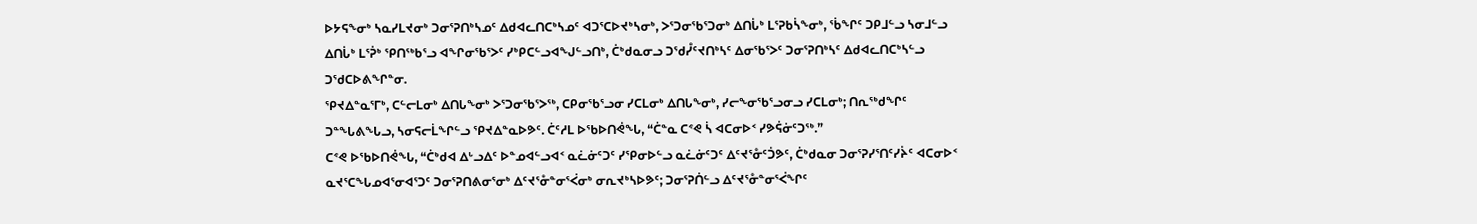ᐅᔭᕋᖕᓂᒃ ᓴᓇᓯᒪᔪᓂᒃ ᑐᓂᕐᕈᑎᒃᓴᓄᑦ ᐃᑯᐊᓚᑎᑕᒃᓴᓄᑦ ᐊᑐᕐᑕᐅᔪᒃᓴᓂᒃ, ᐳᕐᑐᓂᖃᕐᑐᓂᒃ ᐃᑎᒑᒃ ᒪᕐᕈᑲᓵᖕᓂᒃ, ᖄᖏᑦ ᑐᑭᒧᓪᓗ ᓴᓂᒧᓪᓗ ᐃᑎᒑᒃ ᒪᕐᕉᒃ ᕿᑎᖅᑲᕐᓗ ᐊᖏᓂᖃᕐᐳᑦ ᓯᒃᑭᑕᓪᓗᐊᖑᓪᓗᑎᒃ, ᑖᒃᑯᓇᓂᓗ ᑐᖁᓮᑦᔪᑎᒃᓴᑦ ᐃᓂᖃᕐᐳᑦ ᑐᓂᕐᕈᑎᒃᓴᑦ ᐃᑯᐊᓚᑎᑕᒃᓴᓪᓗ ᑐᖁᑕᐅᕕᖏᓐᓂ.
ᕿᔪᐃᓐᓇᕐᒥᒃ, ᑕᓪᓕᒪᓂᒃ ᐃᑎᒐᖕᓂᒃ ᐳᕐᑐᓂᖃᕐᐳᖅ, ᑕᑭᓂᖃᕐᓗᓂ ᓯᑕᒪᓂᒃ ᐃᑎᒐᖕᓂᒃ, ᓯᓕᖕᓂᖃᕐᓗᓂᓗ ᓯᑕᒪᓂᒃ; ᑎᕆᖅᑯᖏᑦ ᑐᓐᖓᕕᖓᓗ, ᓴᓂᕋᓕᒫᖏᓪᓗ ᕿᔪᐃᓐᓇᐅᕗᑦ. ᑖᑦᓱᒪ ᐅᖃᐅᑎᕚᖓ, “ᑖᓐᓇ ᑕᕝᕙ ᓵ ᐊᑕᓂᐅᑉ ᓯᕗᕌᓃᑦᑐᖅ.”
ᑕᕝᕙ ᐅᖃᐅᑎᕚᖓ, “ᑖᒃᑯᐊ ᐃᒡᓗᐃᑦ ᐅᓐᓄᐊᓪᓗᐊᑉ ᓇᓛᓃᑦᑐᑦ ᓯᕿᓂᐅᓪᓗ ᓇᓛᓃᑦᑐᑦ ᐃᑦᔪᕐᓁᑦᑑᕗᑦ, ᑖᒃᑯᓇᓂ ᑐᓂᕐᕈᓯᕐᑎᑦᓯᔩᑦ ᐊᑕᓂᐅᑉ ᓇᔪᕐᑕᖓᓄᐊᕐᓂᐊᕐᑐᑦ ᑐᓂᕐᕈᑎᕕᓂᕐᓂᒃ ᐃᑦᔪᕐᓁᓐᓂᕐᐹᓂᒃ ᓂᕆᔪᒃᓴᐅᕗᑦ; ᑐᓂᕐᕈᑏᓪᓗ ᐃᑦᔪᕐᓁᓐᓂᕐᐹᖏᑦ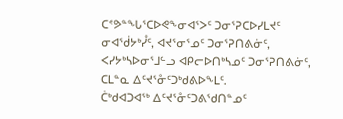ᑕᕝᕗᓐᖓᕐᑕᐅᕙᖕᓂᐊᕐᐳᑦ ᑐᓂᕐᕈᑕᐅᓯᒪᔪᑦ ᓂᐊᖂᔭᒃᓮᑦ, ᐊᔪᕐᓂᕐᓄᑦ ᑐᓂᕐᕈᑎᕕᓃᑦ, ᐸᓯᔭᒃᓴᐅᓂᕐᒧᓪᓗ ᐊᑭᓕᐅᑎᒃᓴᓄᑦ ᑐᓂᕐᕈᑎᕕᓃᑦ, ᑕᒪᓐᓇ ᐃᑦᔪᕐᓁᑦᑐᒃᑯᕕᐅᖕᒪᑦ.
ᑖᒃᑯᐊᑐᐊᖅ ᐃᑦᔪᕐᓁᑦᑐᕕᖁᑎᓐᓄᑦ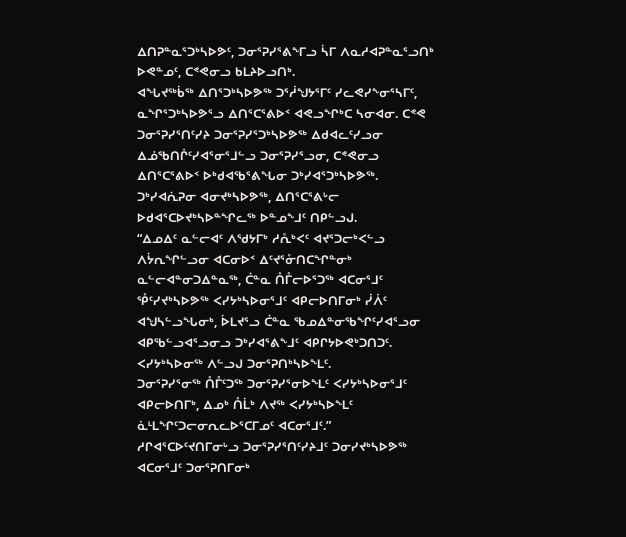ᐃᑎᕈᓐᓇᕐᑐᒃᓴᐅᕗᑦ, ᑐᓂᕐᕈᓯᕐᕕᖕᒥᓗ ᓵᒥ ᐱᓇᓱᐊᕈᓐᓇᕐᓗᑎᒃ ᐅᕙᓐᓄᑦ, ᑕᕝᕙᓂᓗ ᑲᒪᔨᐅᓗᑎᒃ.
ᐊᖓᔪᖅᑳᖅ ᐃᑎᕐᑐᒃᓴᐅᕗᖅ ᑐᕐᓲᖑᔭᕐᒥᑦ ᓯᓚᕙᓯᖕᓂᕐᓴᒥᑦ, ᓇᖏᕐᑐᒃᓴᐅᕗᕐᓗ ᐃᑎᕐᑕᕐᕕᐅᑉ ᐊᕙᓗᖏᒃᑕ ᓴᓂᐊᓂ. ᑕᕝᕙ ᑐᓂᕐᕈᓯᕐᑎᑦᓯᔨ ᑐᓂᕐᕈᓯᕐᑐᒃᓴᐅᕗᖅ ᐃᑯᐊᓚᑦᓯᓗᓂ ᐃᓅᖃᑎᒌᑦᓯᐊᕐᓂᕐᒧᓪᓗ ᑐᓂᕐᕈᓯᕐᓗᓂ, ᑕᕝᕙᓂᓗ ᐃᑎᕐᑕᕐᕕᐅᑉ ᐅᒃᑯᐊᖃᕐᕕᖓᓂ ᑐᒃᓯᐊᕐᑐᒃᓴᐅᕗᖅ. ᑐᒃᓯᐊᕇᕈᓂ ᐊᓂᔪᒃᓴᐅᕗᖅ, ᐃᑎᕐᑕᕐᕕᒡᓕ ᐅᑯᐊᕐᑕᐅᔪᒃᓴᐅᓐᖏᓚᖅ ᐅᓐᓄᖕᒧᑦ ᑎᑭᓪᓗᒍ.
“ᐃᓄᐃᑦ ᓇᓪᓕᐊᑦ ᐱᖁᔭᒥᒃ ᓱᕅᒃᐸᑦ ᐊᔪᕐᑐᓕᒃᐸᓪᓗ ᐱᔮᕆᖏᓪᓗᓂ ᐊᑕᓂᐅᑉ ᐃᑦᔪᕐᓁᑎᑕᖏᓐᓂᒃ ᓇᓪᓕᐊᓐᓂᑐᐃᓐᓇᖅ, ᑖᓐᓇ ᑍᒤᓕᐅᕐᑐᖅ ᐊᑕᓂᕐᒧᑦ ᕾᑦᓯᔪᒃᓴᐅᕗᖅ ᐸᓯᔭᒃᓴᐅᓂᕐᒧᑦ ᐊᑭᓕᐅᑎᒥᓂᒃ ᓰᐲᑦ ᐊᖑᓴᓪᓗᖓᓂᒃ, ᐆᒪᔪᕐᓗ ᑖᓐᓇ ᖃᓄᐃᓐᓂᖃᖏᑦᓯᐊᕐᓗᓂ ᐊᑭᖃᓪᓗᐊᕐᓗᓂᓗ ᑐᒃᓯᐊᕐᕕᖕᒧᑦ ᐊᑭᒋᔭᐅᕙᒃᑐᑎᑐᑦ. ᐸᓯᔭᒃᓴᐅᓂᖅ ᐱᓪᓗᒍ ᑐᓂᕐᕈᑎᒃᓴᐅᖕᒪᑦ.
ᑐᓂᕐᕈᓯᕐᓂᖅ ᑍᒤᑦᑐᖅ ᑐᓂᕐᕈᓯᕐᓂᐅᖕᒪᑦ ᐸᓯᔭᒃᓴᐅᓂᕐᒧᑦ ᐊᑭᓕᐅᑎᒥᒃ, ᐃᓄᒃ ᑍᒫᒃ ᐱᔪᖅ ᐸᓯᔭᒃᓴᐅᖕᒪᑦ ᓈᒻᒪᖏᑦᑐᓕᓂᕆᓚᐅᕐᑕᒥᓄᑦ ᐊᑕᓂᕐᒧᑦ.”
ᓱᒋᐊᕐᑕᐅᑦᔪᑎᒥᓂᒡᓗ ᑐᓂᕐᕈᓯᕐᑎᑦᓯᔨᒧᑦ ᑐᓂᓯᔪᒃᓴᐅᕗᖅ ᐊᑕᓂᕐᒧᑦ ᑐᓂᕐᕈᑎᒥᓂᒃ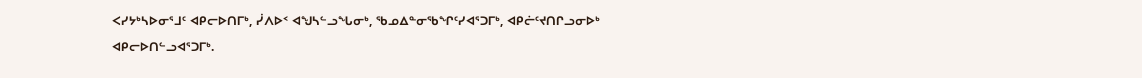ᐸᓯᔭᒃᓴᐅᓂᕐᒧᑦ ᐊᑭᓕᐅᑎᒥᒃ, ᓰᐱᐅᑉ ᐊᖑᓴᓪᓗᖓᓂᒃ, ᖃᓄᐃᓐᓂᖃᖏᑦᓯᐊᕐᑐᒥᒃ, ᐊᑭᓖᑦᔪᑎᒋᓗᓂᐅᒃ ᐊᑭᓕᐅᑎᓪᓗᐊᕐᑐᒥᒃ.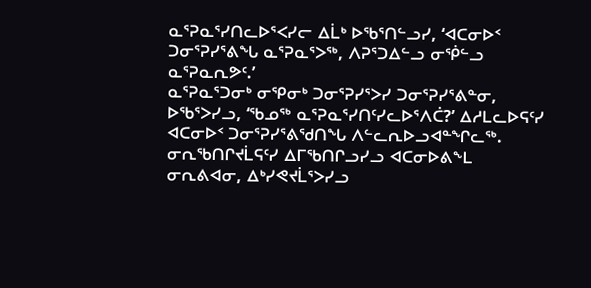ᓇᕐᕈᓇᕐᓯᑎᓚᐅᕐᐸᓯᓕ ᐃᒫᒃ ᐅᖃᕐᑎᓪᓗᓯ, ‘ᐊᑕᓂᐅᑉ ᑐᓂᕐᕈᓯᕐᕕᖓ ᓇᕐᕈᓇᕐᐳᖅ, ᐱᕈᕐᑐᐃᓪᓗ ᓂᖀᓪᓗ ᓇᕐᕈᓇᕆᕗᑦ.’
ᓇᕐᕈᓇᕐᑐᓂᒃ ᓂᕿᓂᒃ ᑐᓂᕐᕈᓯᕐᐳᓯ ᑐᓂᕐᕈᓯᕐᕕᓐᓂ, ᐅᖃᕐᐳᓯᓗ, ‘ᖃᓄᖅ ᓇᕐᕈᓇᕐᓯᑎᑦᓯᓚᐅᕐᐱᑖ?’ ᐃᓱᒪᓚᐅᕋᑦᓯ ᐊᑕᓂᐅᑉ ᑐᓂᕐᕈᓯᕐᕕᖁᑎᖓ ᐱᓪᓚᕆᐅᓗᐊᓐᖏᓚᖅ.
ᓂᕆᖃᑎᒋᔪᒫᕋᑦᓯ ᐃᒥᖃᑎᒋᓗᓯᓗ ᐊᑕᓂᐅᕕᖕᒪ ᓂᕆᕕᐊᓂ, ᐃᒃᓯᕙᔪᒫᕐᐳᓯᓗ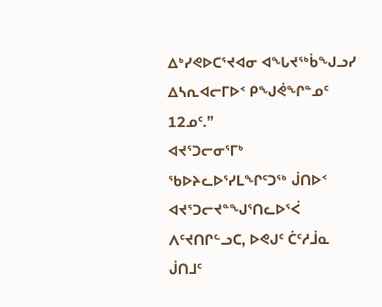ᐃᒃᓯᕙᐅᑕᕐᔪᐊᓂ ᐊᖓᔪᖅᑳᖑᓗᓯ ᐃᓴᕆᐊᓕᒥᐅᑉ ᑭᖑᕚᖏᓐᓄᑦ 12ᓄᑦ.”
ᐊᔪᕐᑐᓕᓂᕐᒥᒃ ᖃᐅᔨᓚᐅᕐᓯᒪᖏᑦᑐᖅ ᒎᑎᐅᑉ ᐊᔪᕐᑐᓕᔪᓐᖑᕐᑎᓚᐅᕐᐹ ᐱᑦᔪᑎᒋᓪᓗᑕ, ᐅᕙᒍᑦ ᑖᑦᓱᒨᓇ ᒎᑎᒧᑦ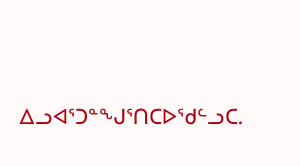ᐃᓗᐊᕐᑐᓐᖑᕐᑎᑕᐅᖁᓪᓗᑕ.